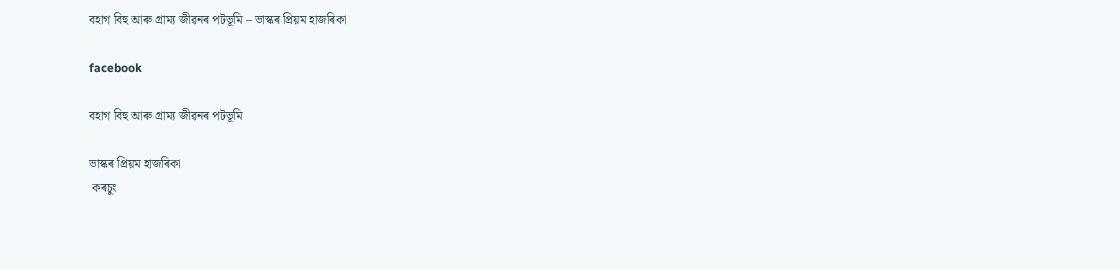বহাগ বিহু আৰু গ্ৰাম্য জীৱনৰ পটভূমি – ভাস্কৰ প্ৰিয়ম হাজৰিকা

facebook

বহাগ বিহু আৰু গ্ৰাম্য জীৱনৰ পটভূমি

ভাস্কৰ প্ৰিয়ম হাজৰিকা
 কৰচুং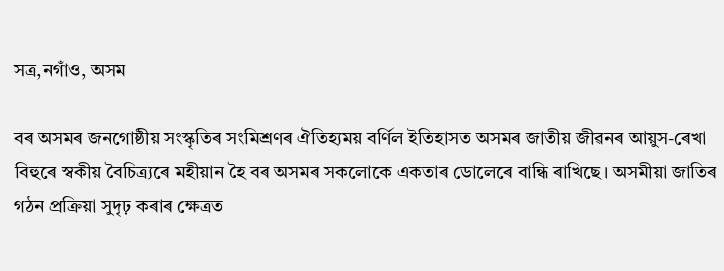সত্ৰ,নগাঁও, অসম

বৰ অসমৰ জনগোষ্ঠীয় সংস্কৃতিৰ সংমিশ্ৰণৰ ঐতিহ্যময় বর্ণিল ইতিহাসত অসমৰ জাতীয় জীৱনৰ আয়ুস-ৰেখা বিহুৰে স্বকীয় বৈচিত্র্যৰে মহীয়ান হৈ বৰ অসমৰ সকলোকে একতাৰ ডোলেৰে বান্ধি ৰাখিছে। অসমীয়া জাতিৰ গঠন প্রক্রিয়া সুদৃঢ় কৰাৰ ক্ষেত্ৰত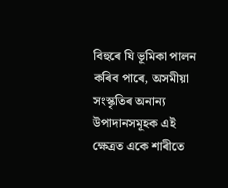বিহুৰে যি ভূমিকা পালন কৰিব পাৰে, অসমীয়া সংস্কৃতিৰ অনান্য উপাদানসমূহক এই ক্ষেত্ৰত একে শাৰীতে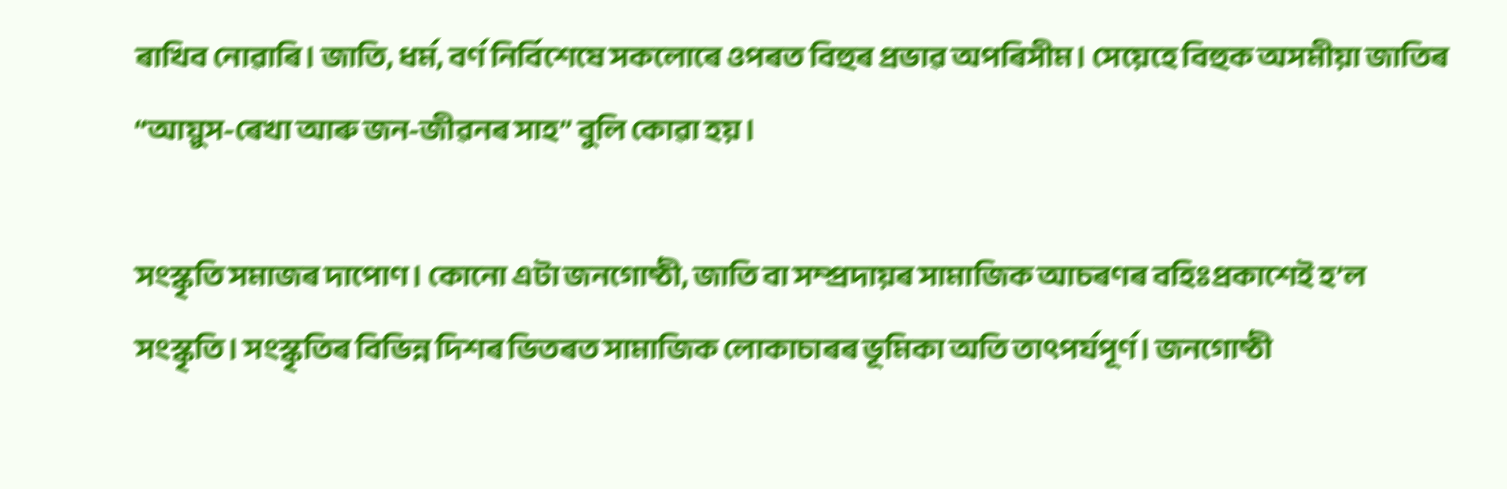ৰাখিব নোৱাৰি। জাতি, ধর্ম, বর্ণ নির্বিশেষে সকলোৰে ওপৰত বিহুৰ প্ৰভাৱ অপৰিসীম। সেয়েহে বিহুক অসমীয়া জাতিৰ “আয়ুস-ৰেখা আৰু জন-জীৱনৰ সাহ” বুলি কোৱা হয়।

সংস্কৃতি সমাজৰ দাপোণ। কোনো এটা জনগোষ্ঠী, জাতি বা সম্প্ৰদায়ৰ সামাজিক আচৰণৰ বহিঃপ্রকাশেই হ’ল সংস্কৃতি। সংস্কৃতিৰ বিভিন্ন দিশৰ ভিতৰত সামাজিক লোকাচাৰৰ ভূমিকা অতি তাৎপর্যপূর্ণ। জনগোষ্ঠী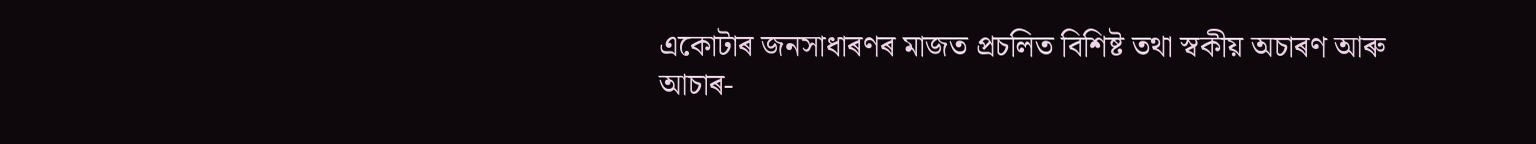একোটাৰ জনসাধাৰণৰ মাজত প্ৰচলিত বিশিষ্ট তথা স্বকীয় অচাৰণ আৰু আচাৰ-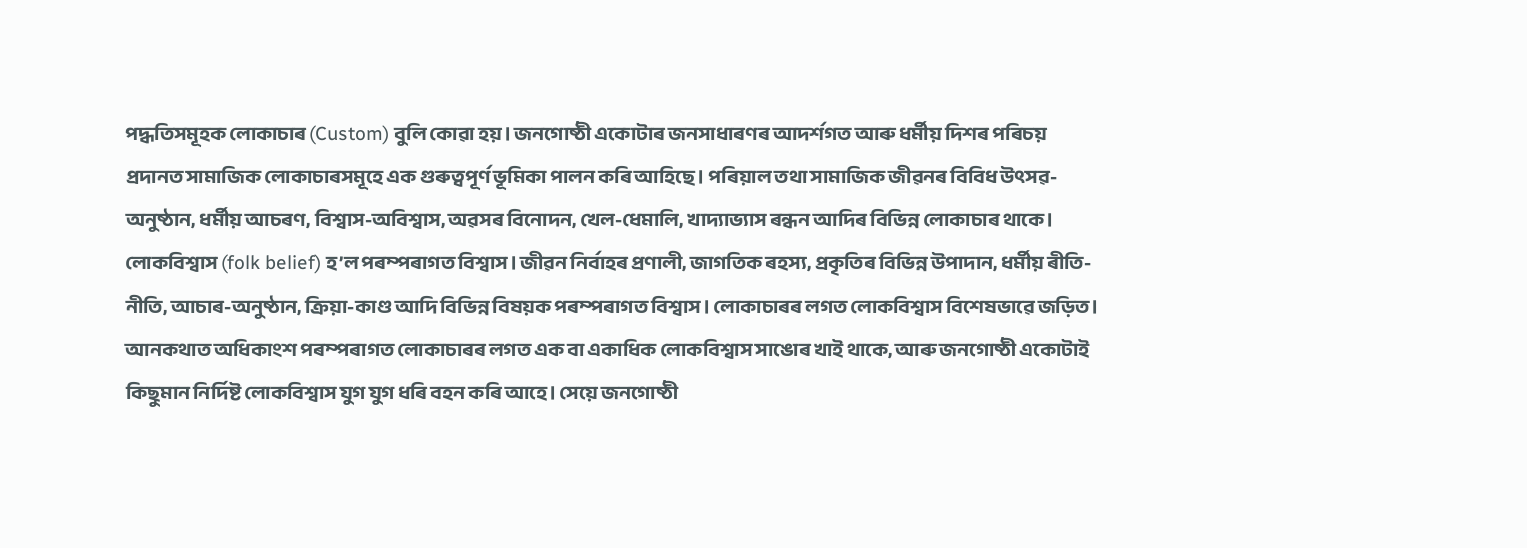পদ্ধতিসমূহক লোকাচাৰ (Custom) বুলি কোৱা হয়। জনগোষ্ঠী একোটাৰ জনসাধাৰণৰ আদৰ্শগত আৰু ধৰ্মীয় দিশৰ পৰিচয় প্রদানত সামাজিক লোকাচাৰসমূহে এক গুৰুত্বপূৰ্ণ ভূমিকা পালন কৰি আহিছে। পৰিয়াল তথা সামাজিক জীৱনৰ বিবিধ উৎসৱ-অনুষ্ঠান, ধর্মীয় আচৰণ, বিশ্বাস-অবিশ্বাস, অৱসৰ বিনোদন, খেল-ধেমালি, খাদ্যাভ্যাস ৰন্ধন আদিৰ বিভিন্ন লোকাচাৰ থাকে।
লোকবিশ্বাস (folk belief) হ’ল পৰম্পৰাগত বিশ্বাস। জীৱন নিৰ্বাহৰ প্ৰণালী, জাগতিক ৰহস্য, প্ৰকৃতিৰ বিভিন্ন উপাদান, ধর্মীয় ৰীতি-নীতি, আচাৰ-অনুষ্ঠান, ক্রিয়া-কাণ্ড আদি বিভিন্ন বিষয়ক পৰম্পৰাগত বিশ্বাস। লোকাচাৰৰ লগত লোকবিশ্বাস বিশেষভাৱে জড়িত। আনকথাত অধিকাংশ পৰম্পৰাগত লোকাচাৰৰ লগত এক বা একাধিক লোকবিশ্বাস সাঙোৰ খাই থাকে, আৰু জনগোষ্ঠী একোটাই কিছুমান নির্দিষ্ট লোকবিশ্বাস যুগ যুগ ধৰি বহন কৰি আহে। সেয়ে জনগোষ্ঠী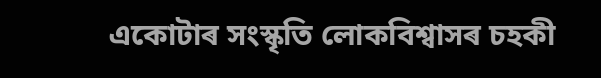একোটাৰ সংস্কৃতি লোকবিশ্বাসৰ চহকী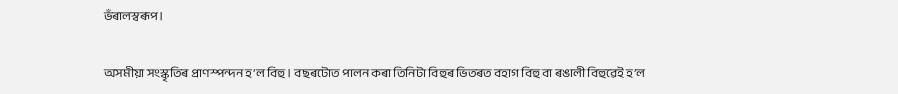ভঁৰালস্বৰূপ।

অসমীয়া সংস্কৃতিৰ প্ৰাণস্পন্দন হ’ল বিহু। বছৰটোত পালন কৰা তিনিটা বিহুৰ ভিতৰত বহাগ বিহু বা ৰঙালী বিহুৱেই হ’ল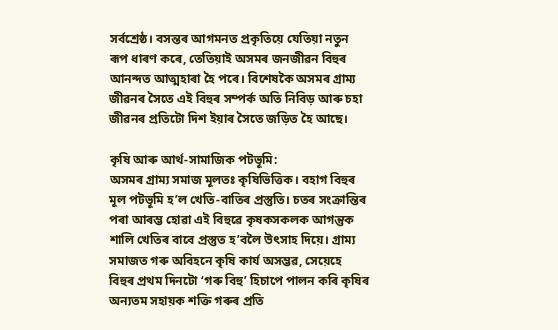সৰ্বশ্ৰেষ্ঠ। বসন্তৰ আগমনত প্ৰকৃতিয়ে যেতিয়া নতুন ৰূপ ধাৰণ কৰে, তেতিয়াই অসমৰ জনজীৱন বিহুৰ আনন্দত আত্মহাৰা হৈ পৰে। বিশেষকৈ অসমৰ গ্ৰাম্য জীৱনৰ সৈতে এই বিহুৰ সম্পৰ্ক অতি নিবিড় আৰু চহা জীৱনৰ প্ৰতিটো দিশ ইয়াৰ সৈতে জড়িত হৈ আছে।

কৃষি আৰু আৰ্থ-সামাজিক পটভূমি:
অসমৰ গ্ৰাম্য সমাজ মূলতঃ কৃষিভিত্তিক। বহাগ বিহুৰ মূল পটভূমি হ’ল খেতি-বাতিৰ প্ৰস্তুতি। চতৰ সংক্ৰান্তিৰ পৰা আৰম্ভ হোৱা এই বিহুৱে কৃষকসকলক আগন্তুক শালি খেতিৰ বাবে প্ৰস্তুত হ’বলৈ উৎসাহ দিয়ে। গ্ৰাম্য সমাজত গৰু অবিহনে কৃষি কাৰ্য অসম্ভৱ, সেয়েহে বিহুৰ প্ৰথম দিনটো ‘গৰু বিহু’ হিচাপে পালন কৰি কৃষিৰ অন্যতম সহায়ক শক্তি গৰুৰ প্ৰতি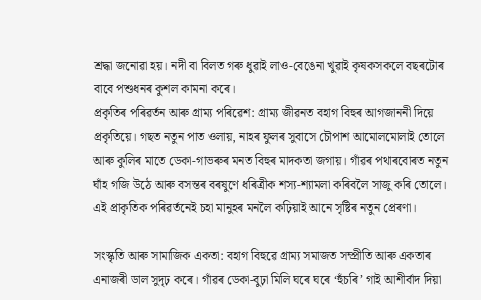শ্ৰদ্ধা জনোৱা হয়। নদী বা বিলত গৰু ধুৱাই লাও-বেঙেনা খুৱাই কৃষকসকলে বছৰটোৰ বাবে পশুধনৰ কুশল কামনা কৰে।
প্ৰকৃতিৰ পৰিৱৰ্তন আৰু গ্ৰাম্য পৰিৱেশ: গ্ৰাম্য জীৱনত বহাগ বিহুৰ আগজাননী দিয়ে প্ৰকৃতিয়ে। গছত নতুন পাত ওলায়, নাহৰ ফুলৰ সুবাসে চৌপাশ আমোলমোলাই তোলে আৰু কুলিৰ মাতে ডেকা-গাভৰুৰ মনত বিহুৰ মাদকতা জগায়। গাঁৱৰ পথাৰবোৰত নতুন ঘাঁহ গজি উঠে আৰু বসন্তৰ বৰষুণে ধৰিত্ৰীক শস্য-শ্যামলা কৰিবলৈ সাজু কৰি তোলে। এই প্ৰাকৃতিক পৰিৱৰ্তনেই চহা মানুহৰ মনলৈ কঢ়িয়াই আনে সৃষ্টিৰ নতুন প্ৰেৰণা।

সংস্কৃতি আৰু সামাজিক একতা: বহাগ বিহুৱে গ্ৰাম্য সমাজত সম্প্ৰীতি আৰু একতাৰ এনাজৰী ডাল সুদৃঢ় কৰে। গাঁৱৰ ডেকা-বুঢ়া মিলি ঘৰে ঘৰে ‘হুঁচৰি’ গাই আশীৰ্বাদ দিয়া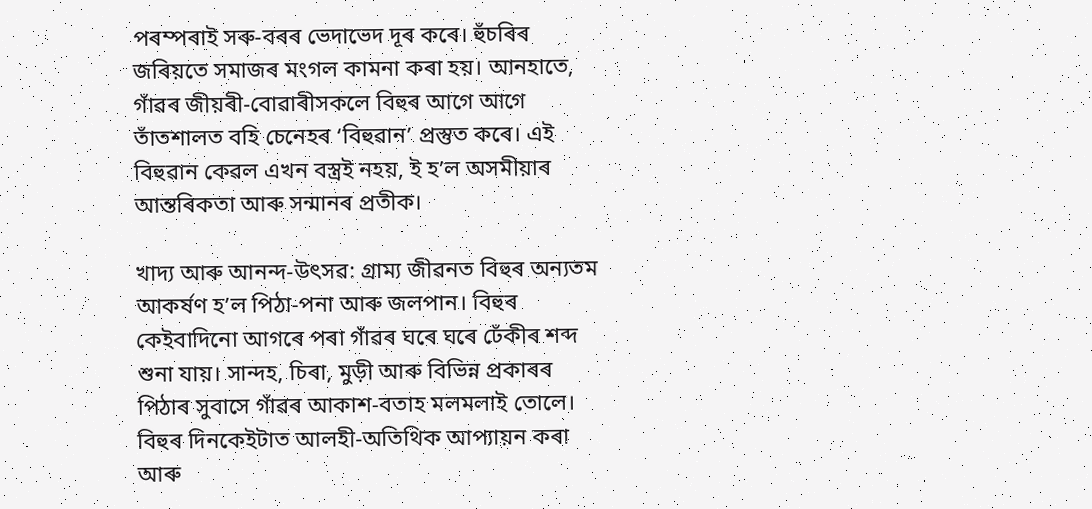পৰম্পৰাই সৰু-বৰৰ ভেদাভেদ দূৰ কৰে। হুঁচৰিৰ জৰিয়তে সমাজৰ মংগল কামনা কৰা হয়। আনহাতে, গাঁৱৰ জীয়ৰী-বোৱাৰীসকলে বিহুৰ আগে আগে তাঁতশালত বহি চেনেহৰ ‘বিহুৱান’ প্ৰস্তুত কৰে। এই বিহুৱান কেৱল এখন বস্ত্ৰই নহয়, ই হ’ল অসমীয়াৰ আন্তৰিকতা আৰু সন্মানৰ প্ৰতীক।

খাদ্য আৰু আনন্দ-উৎসৱ: গ্ৰাম্য জীৱনত বিহুৰ অন্যতম আকৰ্ষণ হ’ল পিঠা-পনা আৰু জলপান। বিহুৰ কেইবাদিনো আগৰে পৰা গাঁৱৰ ঘৰে ঘৰে ঢেঁকীৰ শব্দ শুনা যায়। সান্দহ, চিৰা, মুড়ী আৰু বিভিন্ন প্ৰকাৰৰ পিঠাৰ সুবাসে গাঁৱৰ আকাশ-বতাহ মলমলাই তোলে। বিহুৰ দিনকেইটাত আলহী-অতিথিক আপ্যায়ন কৰা আৰু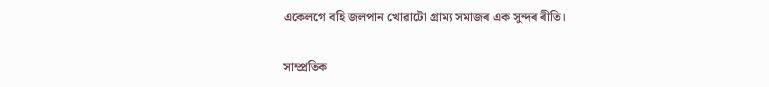একেলগে বহি জলপান খোৱাটো গ্ৰাম্য সমাজৰ এক সুন্দৰ ৰীতি।

সাম্প্ৰতিক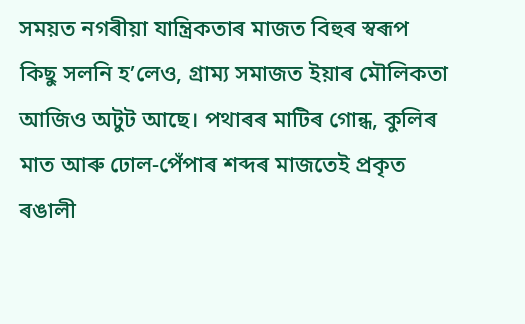সময়ত নগৰীয়া যান্ত্ৰিকতাৰ মাজত বিহুৰ স্বৰূপ কিছু সলনি হ’লেও, গ্ৰাম্য সমাজত ইয়াৰ মৌলিকতা আজিও অটুট আছে। পথাৰৰ মাটিৰ গোন্ধ, কুলিৰ মাত আৰু ঢোল-পেঁপাৰ শব্দৰ মাজতেই প্ৰকৃত ৰঙালী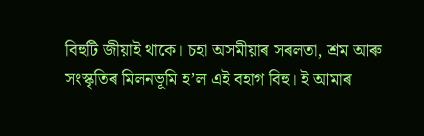বিহুটি জীয়াই থাকে। চহা অসমীয়াৰ সৰলতা, শ্ৰম আৰু সংস্কৃতিৰ মিলনভূমি হ’ল এই বহাগ বিহু। ই আমাৰ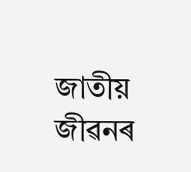জাতীয় জীৱনৰ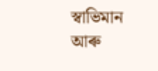স্বাভিমান আৰু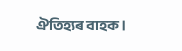ঐতিহ্যৰ বাহক।